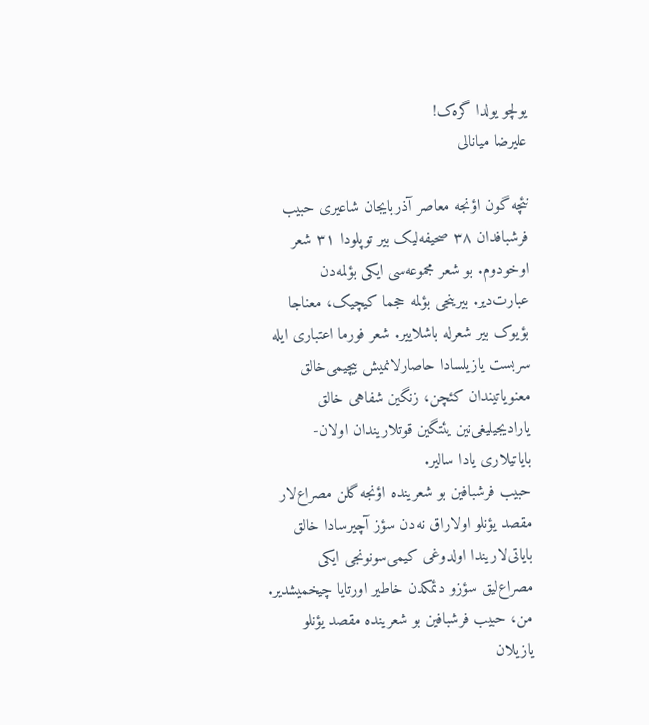یولچو یولدا گره‌ک!
علیرضا میانالی

نئچه گون اؤنجه معاصر آذربایجان شاعیری حبیب فرشبافدان ۳۸ صحیفه‌لیک بیر توپلودا ۳۱ شعر اوخودوم. بو شعر مجموعه‌سی ایکی بؤلمه‌دن عبارت‌دیر. بیرینجی بؤلمه حجما کیچیک، معناجا بؤیوک بیر شعرله باشلاییر. شعر فورما اعتباری ایله سربست یازیلسادا حاصارلانمیش بیچیمی‌خالق معنویاتیندان کئچن، زنگین شفاهی خالق یارادیجیلیغی‌نین یئتگین قوتلاریندان اولان- بایاتیلاری یادا سالیر.
حبیب فرشبافین بو شعرینده اؤنجه گلن مصراع‌لار مقصد یؤنلو اولاراق نه‌دن سؤز آچیرسادا خالق بایاتی‌لاریندا اولدوغی کیمی‌سونونجی ایکی مصراع‌لیق سؤزو دئمکدن خاطیر اورتایا چیخمیشدیر.
من، حبیب فرشبافین بو شعرینده مقصد یؤنلو یازیلان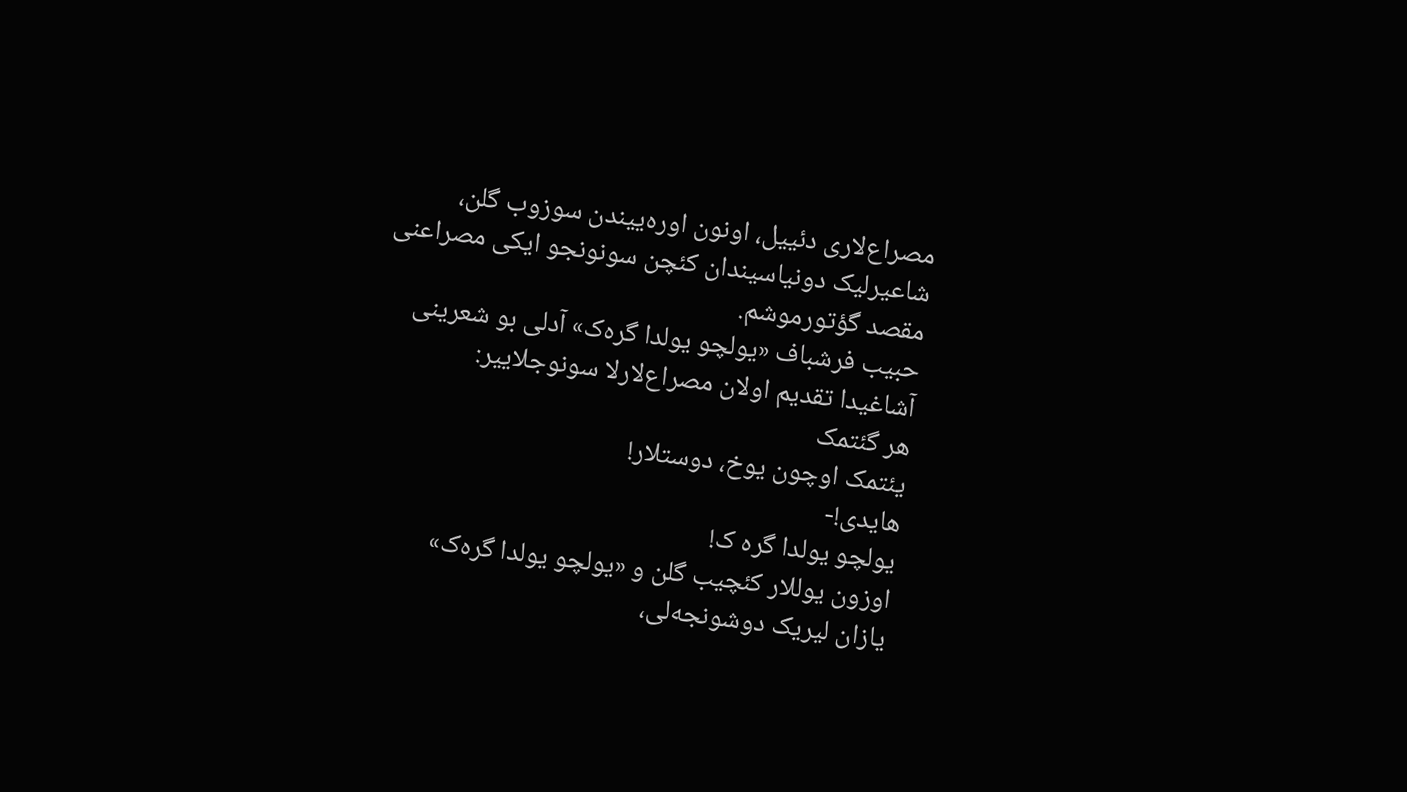مصراع‌لاری دئییل، اونون اوره‌ییندن سوزوب گلن، شاعیرلیک ‌دونیاسیندان کئچن سونونجو ایکی مصراعنی مقصد گؤتورموشم.
حبیب فرشباف «یولچو یولدا گره‌ک» آدلی بو شعرینی آشاغیدا تقدیم اولان مصراع‌لارلا سونوجلاییر:
هر گئتمک
یئتمک اوچون یوخ، دوستلار!
هایدی!-
یولچو یولدا گره ک!
اوزون یوللار کئچیب گلن و «یولچو یولدا گره‌ک» یازان ‌لیریک دوشونجه‌لی،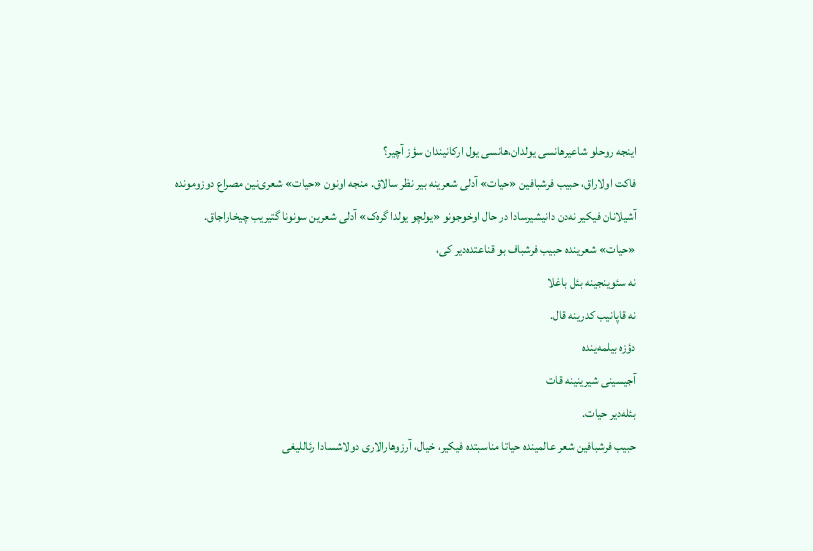اینجه روحلو شاعیر‌هانسی یولدان،‌هانسی یول ارکانیندان سؤز آچیر؟
فاکت اولاراق، حبیب فرشبافین «حیات» آدلی شعرینه بیر نظر سالاق. منجه اونون «حیات» شعری‌نین مصراع دوزومونده آشیلانان فیکیر نه‌دن دانیشیرسادا در حال اوخوجونو «یولچو یولدا گره‌ک» آدلی شعرین سونونا گتیریب چیخاراجاق.
«حیات» شعرینده حبیب فرشباف بو قناعتده‌دیر کی،
نه سئوینجینه بئل باغلا
نه قاپانیب کدرینه قال.
دؤزه بیلمه‌ینده
آجیسینی شیرینینه قات
بئله‌دیر حیات.
حبیب فرشبافین شعر عالمینده حیاتا مناسبتده فیکیر، خیال، آرزو‌هارالاری دولاشسادا رئاللیغی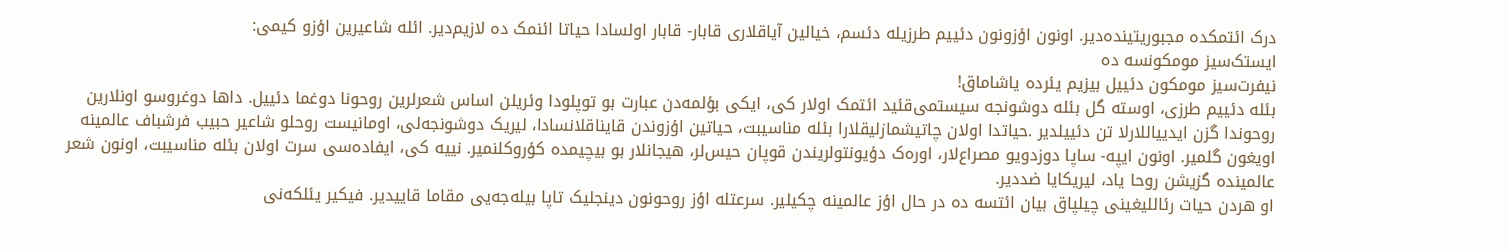درک ائتمکده مجبوریتینده‌دیر. اونون اؤزونون دئییم طرزیله دئسم، خیالین آیاقلاری قابار- قابار اولسادا حیاتا ائنمک ده لازیم‌دیر. ائله شاعیرین اؤزو کیمی:
ایستک‌سیز مومکونسه ده
نیفرت‌سیز مومکون دئییل بیزیم یئرده یاشاماق!
بئله دئییم طرزی، اوسته گل بئله دوشونجه‌ سیستمی‌قئید ائتمک اولار کی، ایکی بؤلمه‌دن عبارت بو توپلودا وئریلن اساس شعرلرین روحونا دوغما دئییل. داها دوغروسو اونلارین روحوندا گزن ایدییاللارلا تن دئییلدیر .حیاتدا اولان چاتیشمازلیقلارا بئله مناسیبت، حیاتین اؤزوندن قایناقلانسادا، ‌لیریک دوشونجه‌لی، اومانیست روحلو شاعیر حبیب فرشباف عالمینه اویغون گلمیر. اونون ایپه- ساپا دوزدویو مصراع‌لار، اوره‌ک دؤیونتولریندن قوپان حیس‌لر، هیجانلار بو بیچیمده کؤروکلنمیر. نییه کی، ایفاده‌سی سرت اولان بئله مناسیبت، اونون شعر عالمینده گزیشن روحا یاد،‌ لیریکایا ضد‌دیر.
او هردن حیات رئاللیغینی چیلپاق بیان ائتسه ده در حال اؤز عالمینه چکیلیر. سرعتله اؤز روحونون دینجلیک تاپا بیله‌جه‌یی مقاما قاییدیر. فیکیر یئلکه‌نی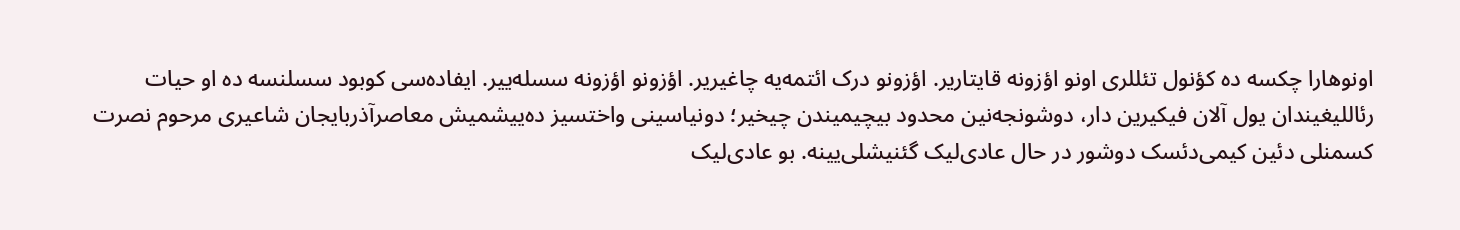اونو‌هارا چکسه ده کؤنول تئللری اونو اؤزونه قایتاریر. اؤزونو درک ائتمه‌یه چاغیریر. اؤزونو اؤزونه سسله‌ییر. ایفاده‌سی کوبود سسلنسه ده او حیات رئاللیغیندان یول آلان فیکیرین دار، دوشونجه‌نین محدود بیچیمیندن چیخیر؛ ‌دونیاسینی واختسیز ده‌ییشمیش معاصرآذربایجان شاعیری مرحوم نصرت کسمنلی دئین کیمی‌دئسک دوشور در حال عادی‌لیک گئنیشلی‌یینه. بو عادی‌لیک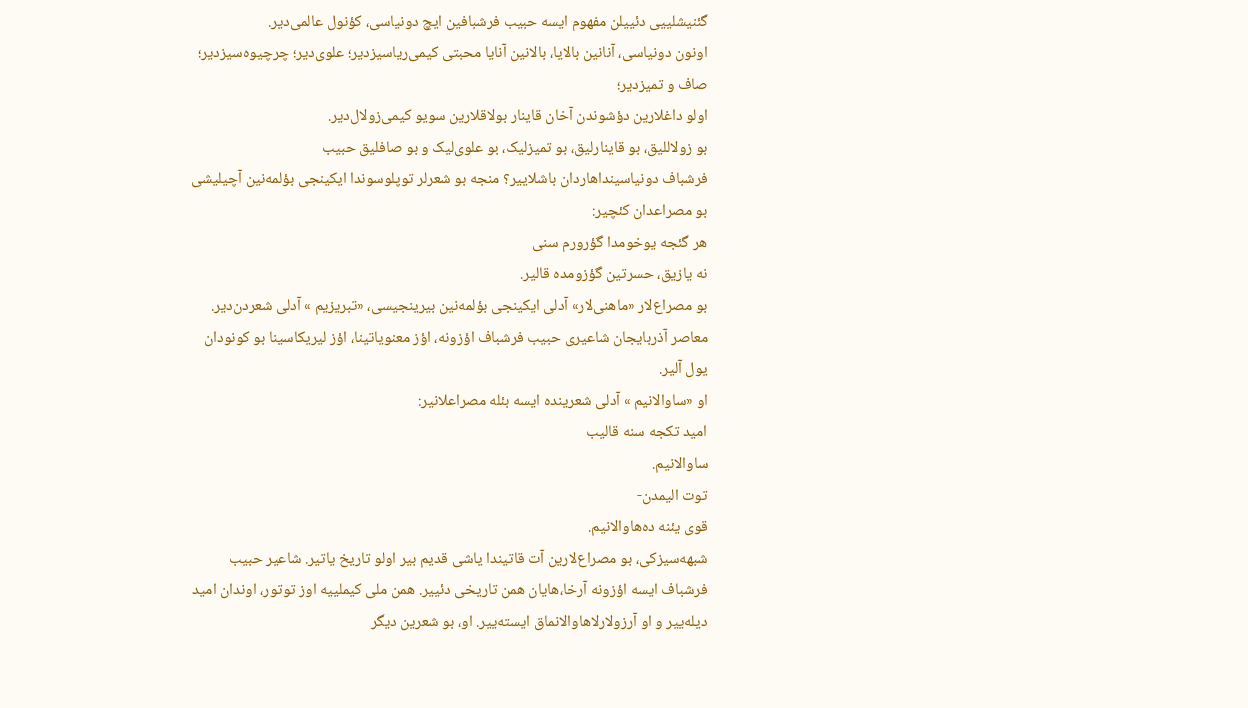گئنیشلییی دئییلن مفهوم ایسه حبیب فرشبافین ایچ دونیاسی، کؤنول عالمی‌دیر.
اونون ‌دونیاسی، آنانین بالایا، بالانین آنایا محبتی کیمی‌ریاسیزدیر؛ علوی‌دیر؛ چرچیوه‌سیز‌دیر؛ صاف و تمیز‌دیر؛
اولو داغلارین دؤشوندن آخان قاینار بولاقلارین سویو کیمی‌زولال‌دیر.
بو زولاللیق، بو قاینارلیق، بو تمیزلیک، بو علوی‌لیک و بو صافلیق حبیب فرشباف ‌دونیاسیندا‌هاردان باشلاییر؟ منجه بو شعرلر توپلوسوندا ایکینجی بؤلمه‌نین آچیلیشی بو مصراعدان کئچیر:
هر گئجه یوخومدا گؤرورم سنی
نه یازیق، حسرتین گؤزومده قالیر.
بو مصراع‌لار «ماهنی‌لار» آدلی ایکینجی بؤلمه‌نین بیرینجیسی، «تبریزیم » آدلی شعردن‌دیر. معاصر آذربایجان شاعیری حبیب فرشباف اؤزونه، اؤز معنویاتینا، اؤز ‌لیریکاسینا بو کونودان یول آلیر.
او «ساوالانیم » آدلی شعرینده ایسه بئله مصراعلانیر:
امید تکجه سنه قالیب
ساوالانیم.
توت الیمدن-
قوی یئنه ده‌هاوالانیم.
شبهه‌سیزکی، بو مصراع‌لارین آت قاتیندا یاشی قدیم بیر اولو تاریخ یاتیر. شاعیر حبیب فرشباف ایسه اؤزونه آرخا،‌هایان همن تاریخی دئییر. همن ملی کیملییه اوز توتور، اوندان امید دیله‌ییر و او آرزولارلا‌هاوالانماق ایسته‌ییر. او، بو شعرین دیگر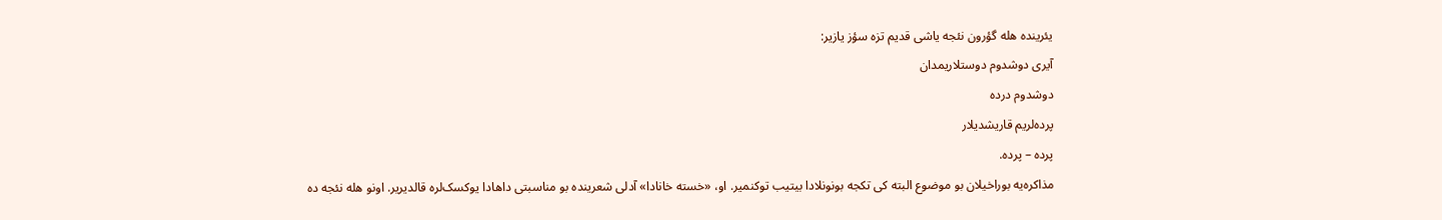یئرینده هله گؤرون نئجه یاشی قدیم تزه سؤز یازیر:
آیری دوشدوم دوستلاریمدان
دوشدوم درده
پرده‌لریم قاریشدیلار
پرده – پرده.
مذاکره‌یه بوراخیلان بو موضوع البته کی تکجه بونونلادا بیتیب توکنمیر. او، «خسته خانادا» آدلی شعرینده بو مناسبتی داهادا یوکسک‌لره قالدیریر. اونو هله نئجه ده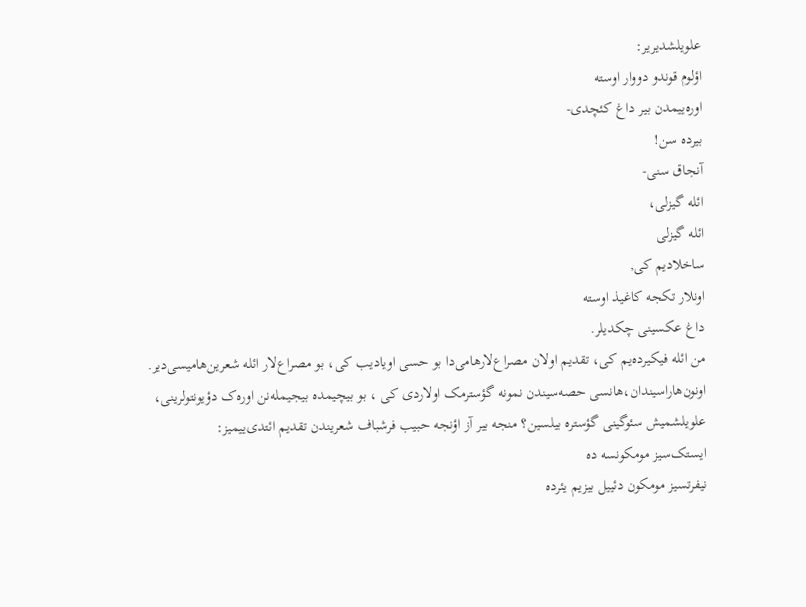علویلشدیریر:
اؤلوم قوندو دووار اوسته
اوره‌ییمدن بیر داغ کئچدی-
بیرده سن!
آنجاق سنی-
ائله گیزلی،
ائله گیزلی
ساخلادیم کی,
اونلار تکجه کاغیذ اوسته
داغ عکسینی چکدیلر.
من ائله فیکیرده‌یم کی، تقدیم اولان مصراع‌لار‌هامی‌دا بو حسی اویادیب کی، بو مصراع‌لار ائله شعرین‌هامیسی‌دیر. اونون‌هاراسیندان،‌هانسی حصه‌سیندن نمونه گؤسترمک اولاردی کی ، بو بیچیمده بیجیمله‌نن اوره‌ک دؤیونتولرینی، علویلشمیش سئوگینی گؤستره بیلسین؟ منجه بیر آز اؤنجه حبیب فرشباف شعریندن تقدیم ائتدی‌ییمیز:
ایستک‌سیز مومکونسه ده
نیفرتسیز مومکون دئییل بیزیم یئرده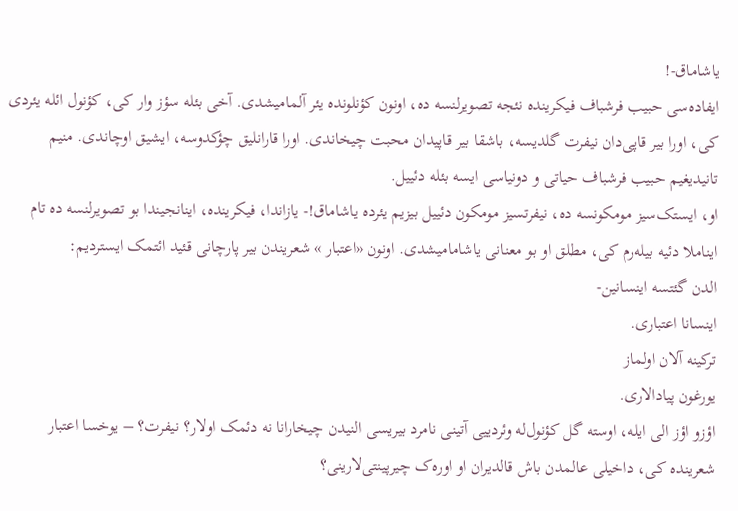یاشاماق-!
ایفاده‌سی حبیب فرشباف فیکرینده نئجه تصویرلنسه ده، اونون کؤنلونده یئر آلمامیشدی. آخی بئله سؤز وار کی، کؤنول ائله یئردی کی، اورا بیر قاپی‌دان نیفرت گلدیسه، باشقا بیر قاپیدان محبت چیخاندی. اورا قارانلیق چؤکدوسه، ایشیق اوچاندی. منیم تانیدیغیم حبیب فرشباف حیاتی و‌ دونیاسی ایسه بئله دئییل.
او، ایستک‌سیز مومکونسه ده، نیفرتسیز مومکون دئییل بیزیم یئرده یاشاماق!- یازاندا، فیکرینده، اینانجیندا بو تصویرلنسه ده تام ایناملا دئیه بیله‌رم کی، مطلق او بو معنانی یاشامامیشدی. اونون «اعتبار » شعریندن بیر پارچانی قئید ائتمک ایستردیم:
الدن گئتسه اینسانین-
اینسانا اعتباری.
ترکینه آلان اولماز
یورغون پیادالاری.
اؤزو اؤز الی ایله، اوسته گل کؤنول‌له وئردییی آتینی نامرد بیریسی النیدن چیخارانا نه دئمک اولار؟ نیفرت؟ – یوخسا اعتبار شعرینده کی، داخیلی عالمدن باش قالدیران او اوره‌ک چیرپینتی‌لارینی؟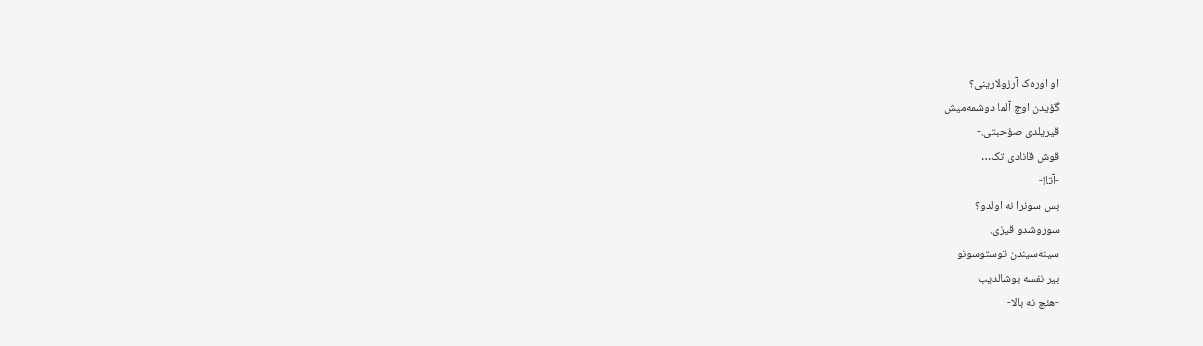او اوره‌ک آرزولارینی؟
گؤیدن اوچ آلما دوشمه‌میش
قیریلدی صؤحبتی.-
قوش قانادی تک…
-آتا!-
بس سونرا نه اولدو؟
سوروشدو قیزی.
سینه‌سیندن توستوسونو
بیر نفسه بوشالدیب
-هئچ نه بالا-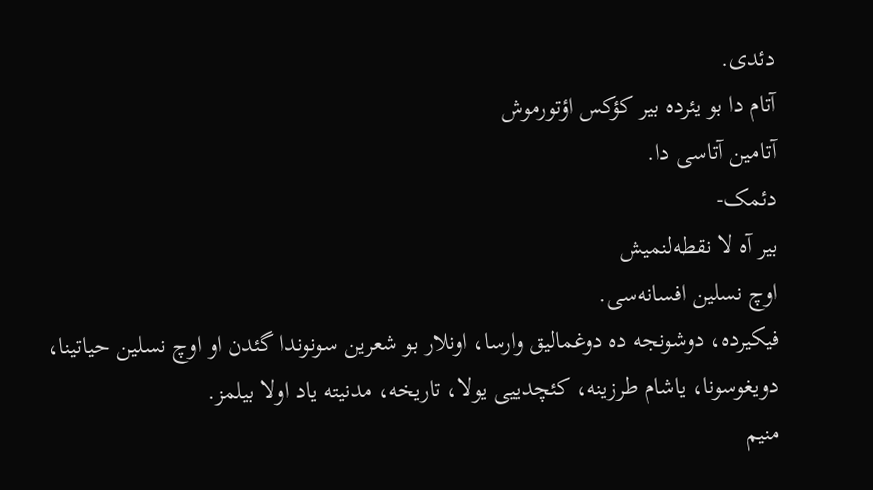دئدی.
آتام دا بو یئرده بیر کؤکس اؤتورموش
آتامین آتاسی دا.
دئمک-
بیر آه لا نقطه‌لنمیش
اوچ نسلین افسانه‌سی.
فیکیرده، دوشونجه ده دوغمالیق وارسا، اونلار بو شعرین سونوندا گئدن او اوچ نسلین حیاتینا، دویغوسونا، یاشام طرزینه، کئچدییی یولا، تاریخه، مدنیته یاد اولا بیلمز.
منیم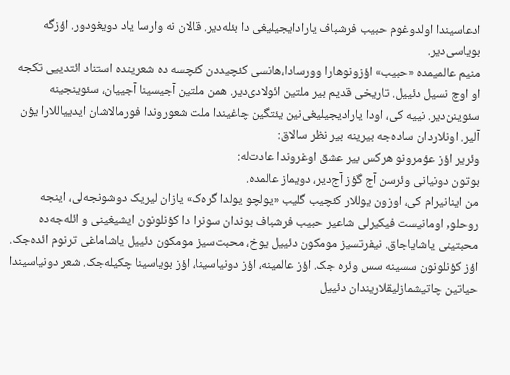ادعاسیندا اولدوغوم حبیب فرشباف یارادایجیلیغی دا بئله‌دیر. قالان نه وارسا یاد دویغودور. اؤزگه بویاسی‌دیر.
منیم عالمیمده «حبیب» اؤزونو‌هارا وورسادا،‌هانسی کئچیددن کئچسه ده شعرینده استناد ائتدییی تکجه او اوچ نسیل دئییل. تاریخی قدیم بیر ملتین ائولادی‌دیر. همن ملتین آجیسینا آجییان، سئوینجینه سئوینن‌دیر. نییه کی، اودا یارادیجیلیغی‌نین یئتگین چاغیندا ملت شعوروندا فورمالاشان ایدییاللارا یؤن آلیر. اونلاردان ساده‌جه بیرینه بیر نظر سالاق:
وئریر اؤز عؤمرونو هرکس بیر عشق اوغروندا عادت‌له:
بوتون‌ دونیانی وئرسن آج گؤز آج‌دیر، دویماز عالمده.
من اینانیرام کی، اوزون یوللار کئچیب گلیب «یولچو یولدا گره‌ک» یازان ‌لیریک دوشونجه‌لی، اینجه روحلو, اومانیست فیکیرلی شاعیر حبیب فرشباف بوندان سونرا دا کؤنلونون ایشیغینی و ائله‌جه‌ده محبتینی یاشایاجاق. نیفرتسیز مومکون دئییل یوخ، محبت‌سیز مومکون دئییل یاشاماغی ترنوم ائده‌جک. اؤز کؤنلونون سسینه سس وئره جک. اؤز عالمینه، اؤز‌ دونیاسینا، اؤز بویاسینا چکیله‌جک. شعر‌ دونیاسیندا حیاتین چاتیشماز‌لیقلاریندان دئییل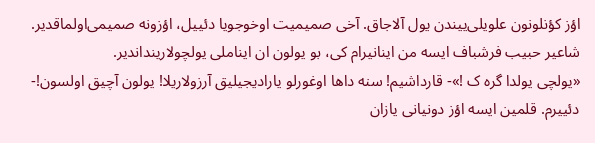اؤز کؤنلونون علویلی‌ییندن یول آلاجاق. آخی صمیمیت اوخوجویا دئییل، اؤزونه صمیمی‌اولماقدیر. شاعیر حبیب فرشباف ایسه من اینانیرام کی، بو یولون ان ایناملی یولچولارینداندیر.
«یولچی یولدا گره ک !»- قارداشیم! سنه داها اوغورلو یارادیجیلیق آرزولاریلا! یولون آچیق اولسون!- دئییرم. قلمین ایسه اؤز دونیانی یازان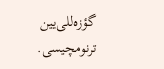گؤزه‌للی‌یین ترنومچیسی.